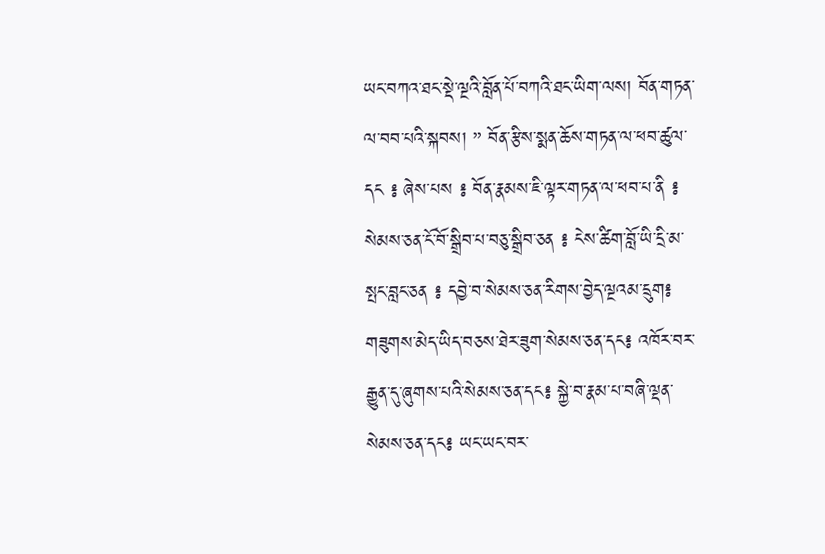ཡང་བཀའ་ཐང་སྡེ་ལྔའི་བློན་པོ་བཀའི་ཐང་ཡིག་ལས། བོན་གཏན་ལ་བབ་པའི་སྐབས། ” བོན་རྩིས་སྨན་ཆོས་གཏན་ལ་ཕབ་ཚུལ་དང ༔ ཞེས་པས ༔ བོན་རྣམས་ཇི་ལྟར་གཏན་ལ་ཕབ་པ་ནི ༔ སེམས་ཅན་ངོ་བོ་སྒྲིབ་པ་བཅུ་སྒྲིབ་ཅན ༔ ངེས་ཚིག་བློ་ཡི་དྲི་མ་སྤང་བླང་ཅན ༔ དབྱེ་བ་སེམས་ཅན་རིགས་བྱེད་ལྔའམ་དྲུག༔ གཟུགས་མེད་ཡིད་བཅས་ཐེར་ཟུག་སེམས་ཅན་དང༔ འཁོར་བར་རྒྱུན་དུ་ཞུགས་པའི་སེམས་ཅན་དང༔ སྐྱེ་བ་རྣམ་པ་བཞི་ལྡན་སེམས་ཅན་དང༔ ཡང་ཡང་བར་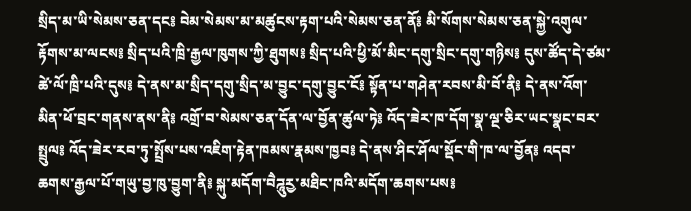སྲིད་མ་ཡི་སེམས་ཅན་དང༔ བེམ་སེམས་མ་མཚུངས་རྟག་པའི་སེམས་ཅན་ནོ༔ མི་སོགས་སེམས་ཅན་སྐྱེ་འགུལ་རྟོགས་མ་ལངས༔ སྲིད་པའི་ཁྲི་རྒྱལ་ཁུགས་ཀྱི་ཐུགས༔ སྲིད་པའི་ཕྱི་མོ་མིང་དགུ་སྲིང་དགུ་གཉིས༔ དུས་ཚོད་དེ་ཙམ་ཚེ་ལོ་ཁྲི་པའི་དུས༔ དེ་ནས་མ་སྲིད་དགུ་སྲིད་མ་བྱུང་དགུ་བྱུང་ངོ༔ སྟོན་པ་གཤེན་རབས་མི་བོ་ནི༔ དེ་ནས་འོག་མིན་ཕོ་བྲང་གནས་ནས་ནི༔ འགྲོ་བ་སེམས་ཅན་དོན་ལ་བྱོན་ཚུལ་ཏེ༔ འོད་ཟེར་ཁ་དོག་སྣ་ལྔ་ཅིར་ཡང་སྣང་བར་སྤྲུལ༔ འོད་ཟེར་རབ་ཏུ་སྤྲོས་པས་འཇིག་རྟེན་ཁམས་རྣམས་ཁྱབ༔ དེ་ནས་ཤིང་ཤོལ་སྡོང་གི་ཁ་ལ་བྱོན༔ འདབ་ཆགས་རྒྱལ་པོ་གཡུ་བྱ་ཁུ་བྱུག་ནི༔ སྐུ་མདོག་བཻཌཱུརྱ་མཐིང་ཁའི་མདོག་ཆགས་པས༔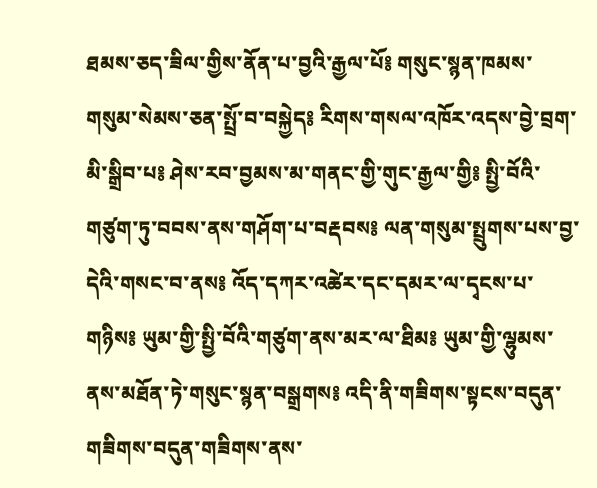ཐམས་ཅད་ཟིལ་གྱིས་ནོན་པ་བྱའི་རྒྱལ་པོ༔ གསུང་སྙན་ཁམས་གསུམ་སེམས་ཅན་སྤྲོ་བ་བསྐྱེད༔ རིགས་གསལ་འཁོར་འདས་བྱེ་བྲག་མི་སྒྲིབ་པ༔ ཤེས་རབ་བྱམས་མ་གནང་གྱི་གུང་རྒྱལ་གྱི༔ སྤྱི་བོའི་གཙུག་ཏུ་བབས་ནས་གཤོག་པ་བརྡབས༔ ལན་གསུམ་སྤྲུགས་པས་བྱ་དེའི་གསང་བ་ནས༔ འོད་དཀར་འཚེར་དང་དམར་ལ་དྭངས་པ་གཉིས༔ ཡུམ་གྱི་སྤྱི་བོའི་གཙུག་ནས་མར་ལ་ཐིམ༔ ཡུམ་གྱི་ལྷུམས་ནས་མཐོན་ཏེ་གསུང་སྙན་བསྒྲགས༔ འདི་ནི་གཟིགས་སྟངས་བདུན་གཟིགས་བདུན་གཟིགས་ནས་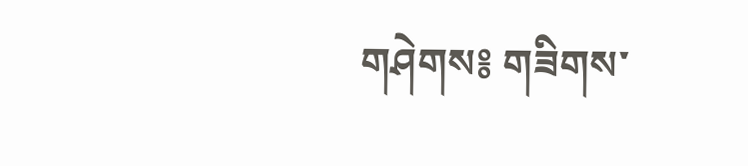གཤེགས༔ གཟིགས་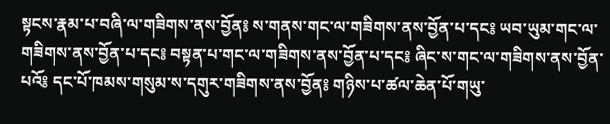སྟངས་རྣམ་པ་བཞི་ལ་གཟིགས་ནས་བྱོན༔ ས་གནས་གང་ལ་གཟིགས་ནས་བྱོན་པ་དང༔ ཡབ་ཡུམ་གང་ལ་གཟིགས་ནས་བྱོན་པ་དང༔ བསྟན་པ་གང་ལ་གཟིགས་ནས་བྱོན་པ་དང༔ ཞིང་ས་གང་ལ་གཟིགས་ནས་བྱོན་པའོ༔ དང་པོ་ཁམས་གསུམ་ས་དགུར་གཟིགས་ནས་བྱོན༔ གཉིས་པ་ཚལ་ཆེན་པོ་གཡུ་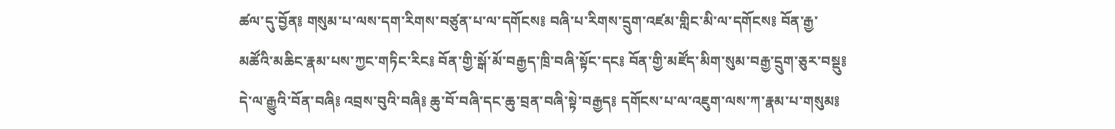ཚལ་དུ་བྱོན༔ གསུམ་པ་ལས་དག་རིགས་བཙུན་པ་ལ་དགོངས༔ བཞི་པ་རིགས་དྲུག་འཛམ་གླིང་མི་ལ་དགོངས༔ བོན་རྒྱ་མཚོའི་མཆིང་རྣམ་པས་ཀྱང་གཏིང་རིང༔ བོན་གྱི་སྒོ་མོ་བརྒྱད་ཁྲི་བཞི་སྟོང་དང༔ བོན་གྱི་མཛོད་མིག་སུམ་བརྒྱ་དྲུག་ཅུར་བསྡུ༔ དེ་ལ་རྒྱུའི་བོན་བཞི༔ འབྲས་བུའི་བཞི༔ ཆུ་བོ་བཞི་དང་ཆུ་བྲན་བཞི་སྟེ་བརྒྱད༔ དགོངས་པ་ལ་འཇུག་ལས་ཀ་རྣམ་པ་གསུམ༔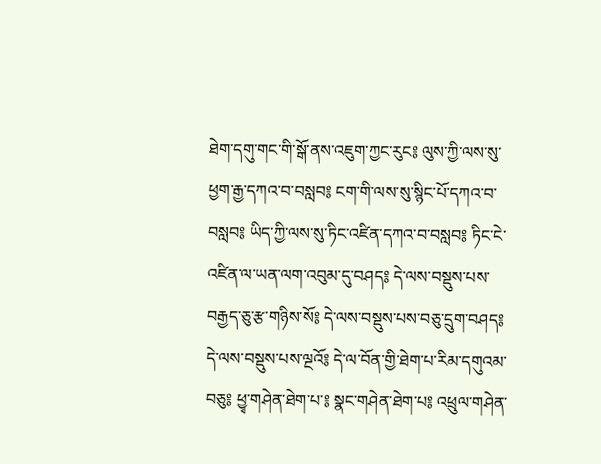ཐེག་དགུ་གང་གི་སྒོ་ནས་འཇུག་ཀྱང་རུང༔ ལུས་ཀྱི་ལས་སུ་ཕྱག་རྒྱ་དཀའ་བ་བསླབ༔ ངག་གི་ལས་སུ་སྙིང་པོ་དཀའ་བ་བསླབ༔ ཡིད་ཀྱི་ལས་སུ་ཏིང་འཛིན་དཀའ་བ་བསླབ༔ ཏིང་ངེ་འཛིན་ལ་ཡན་ལག་འབུམ་དུ་བཤད༔ དེ་ལས་བསྡུས་པས་བརྒྱད་ཅུ་རྩ་གཉིས་སོ༔ དེ་ལས་བསྡུས་པས་བཅུ་དྲུག་བཤད༔ དེ་ལས་བསྡུས་པས་ལྔའོ༔ དེ་ལ་བོན་གྱི་ཐེག་པ་རིམ་དགུའམ་བཅུ༔ ཕྱྭ་གཤེན་ཐེག་པ་༔ སྣང་གཤེན་ཐེག་པ༔ འཕྲུལ་གཤེན་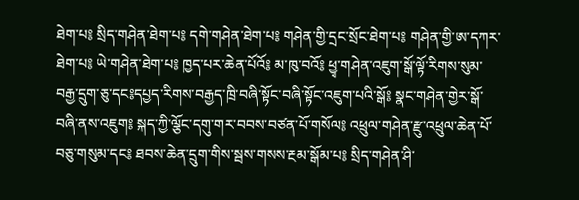ཐེག་པ༔ སྲིད་གཤེན་ཐེག་པ༔ དགེ་གཤེན་ཐེག་པ༔ གཤེན་གྱི་དྲང་སྲོང་ཐེག་པ༔ གཤེན་གྱི་ཨ་དཀར་ཐེག་པ༔ ཡེ་གཤེན་ཐེག་པ༔ ཁྱད་པར་ཆེན་པོའོ༔ མ་ཁུ་བའོ༔ ཕྱྭ་གཤེན་འཇུག་སྒོ་ལྟོ་རིགས་སུམ་བརྒྱ་དྲུག་ཅུ་དང༔དཔྱད་རིགས་བརྒྱད་ཁྲི་བཞི་སྟོང་བཞི་སྟོང་འཇུག་པའི་སྒོ༔ སྣང་གཤེན་གྱེར་སྒོ་བཞི་ནས་འཇུག༔ སྐད་ཀྱི་ལྕོང་དགུ་གར་བབས་བཙན་པོ་གསོལ༔ འཕྲུལ་གཤེན་རྫུ་འཕྲུལ་ཆེན་པོ་བཅུ་གསུམ་དང༔ ཐབས་ཆེན་དྲུག་གིས་སྦས་གསས་རྔམ་སྒོམ་པ༔ སྲིད་གཤེན་ཤི་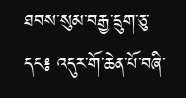ཐབས་སུམ་བརྒྱ་དྲུག་ཅུ་དང༔ འདུར་གོ་ཆེན་པོ་བཞི་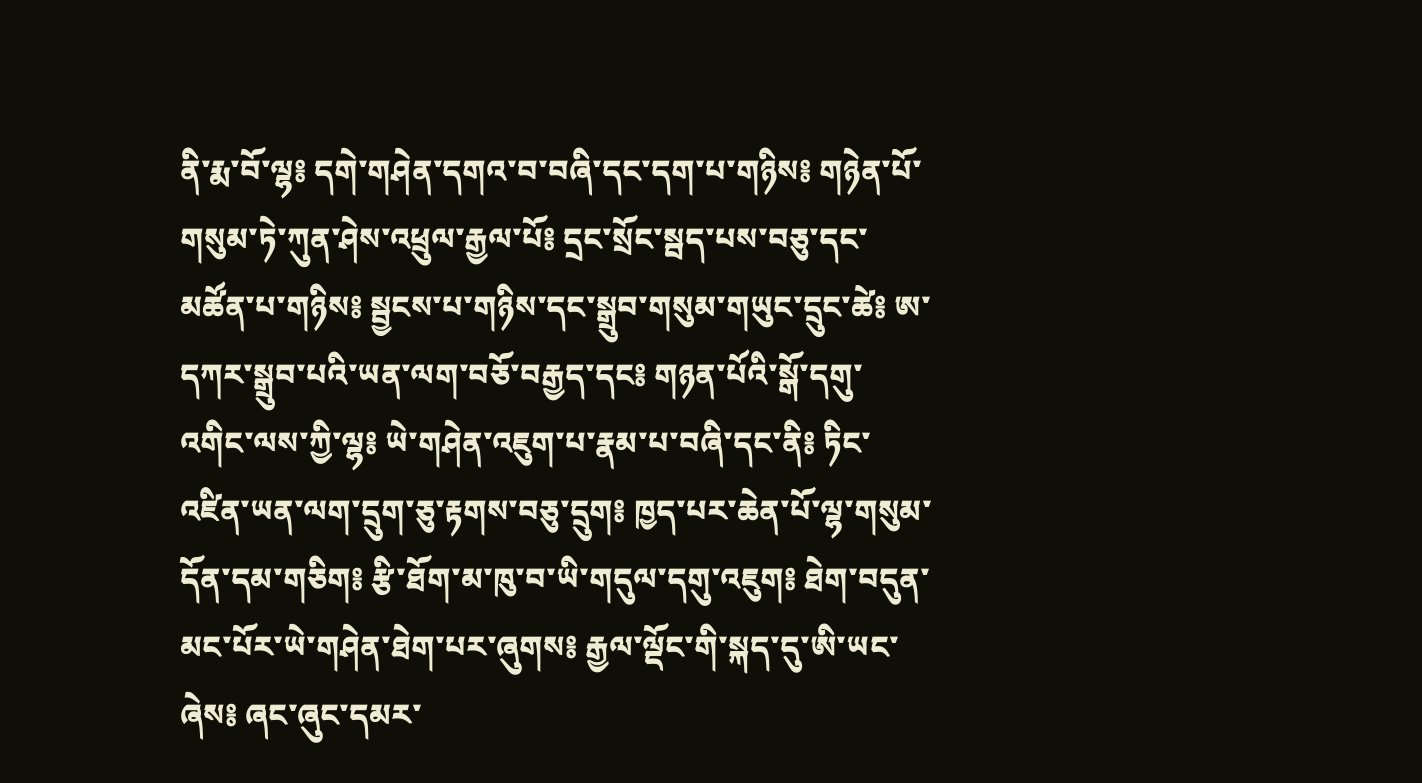ནི་རྨ་བོ་ལྷ༔ དགེ་གཤེན་དགའ་བ་བཞི་དང་དག་པ་གཉིས༔ གཉེན་པོ་གསུམ་ཏེ་ཀུན་ཤེས་འཕྲུལ་རྒྱལ་པོ༔ དྲང་སྲོང་སྦད་པས་བཅུ་དང་མཚོན་པ་གཉིས༔ སྦྱངས་པ་གཉིས་དང་སྒྲུབ་གསུམ་གཡུང་དྲུང་ཚེ༔ ཨ་དཀར་སྒྲུབ་པའི་ཡན་ལག་བཅོ་བརྒྱད་དང༔ གཉན་པོའི་སྒོ་དགུ་འགིང་ལས་ཀྱི་ལྷ༔ ཡེ་གཤེན་འཇུག་པ་རྣམ་པ་བཞི་དང་ནི༔ ཏིང་འཛིན་ཡན་ལག་དྲུག་ཅུ་རྟགས་བཅུ་དྲུག༔ ཁྱད་པར་ཆེན་པོ་ལྷ་གསུམ་དོན་དམ་གཅིག༔ རྩི་ཐོག་མ་ཁུ་བ་ཡི་གདུལ་དགུ་འཇུག༔ ཐེག་བདུན་མང་པོར་ཡེ་གཤེན་ཐེག་པར་ཞུགས༔ རྒྱལ་ལྡོང་གི་སྐད་དུ་ཨི་ཡང་ཞེས༔ ཞང་ཞུང་དམར་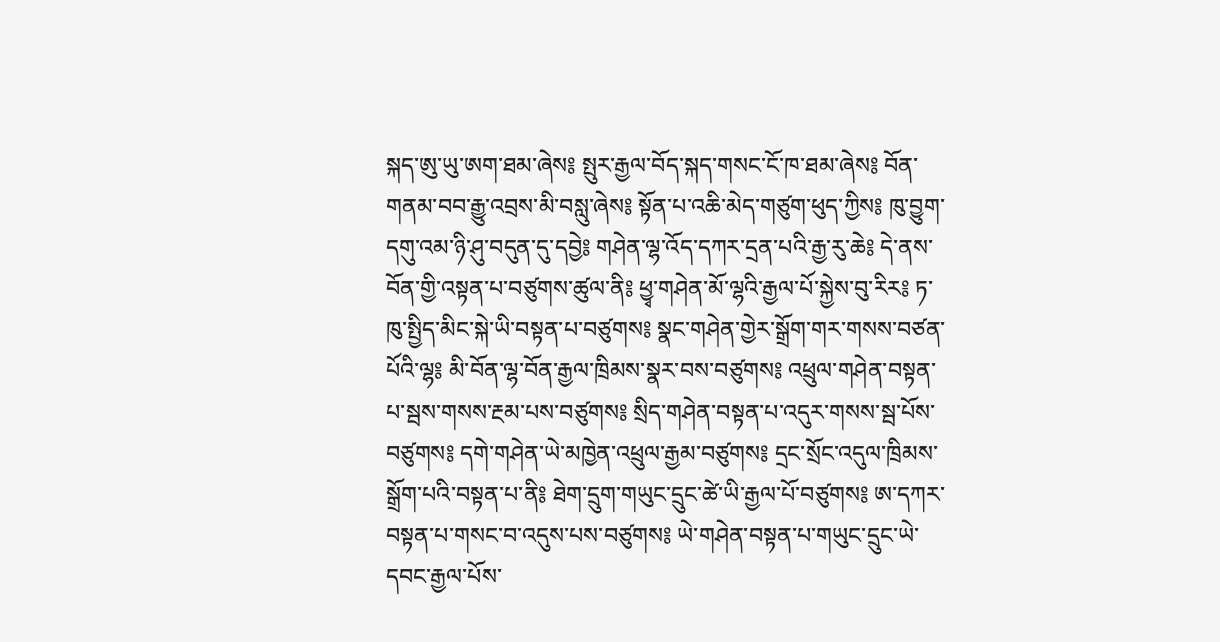སྐད་ཨུ་ཡུ་ཨག་ཐམ་ཞེས༔ སྤུར་རྒྱལ་བོད་སྐད་གསང་ངོ་ཁ་ཐམ་ཞེས༔ བོན་གནམ་བབ་རྒྱུ་འབྲས་མི་བསླུ་ཞེས༔ སྟོན་པ་འཆི་མེད་གཙུག་ཕུད་ཀྱིས༔ ཁུ་བྱུག་དགུ་འམ་ཉི་ཤུ་བདུན་དུ་དབྱེ༔ གཤེན་ལྷ་འོད་དཀར་དྲན་པའི་རྒྱ་རུ་ཆེ༔ དེ་ནས་བོན་གྱི་འསྟན་པ་བཙུགས་ཚུལ་ནི༔ ཕྱྭ་གཤེན་མོ་ལྷའི་རྒྱལ་པོ་སྐྱེས་བུ་རིར༔ ཏ་ཁུ་སྤྱིད་མིང་སྐེ་ཡི་བསྟན་པ་བཙུགས༔ སྣང་གཤེན་གྱེར་སྒྲོག་གར་གསས་བཙན་པོའི་ལྷ༔ མི་བོན་ལྷ་བོན་རྒྱལ་ཁྲིམས་སྣར་བས་བཙུགས༔ འཕྲུལ་གཤེན་བསྟན་པ་སྦས་གསས་རྔམ་པས་བཙུགས༔ སྲིད་གཤེན་བསྟན་པ་འདུར་གསས་སྦ་པོས་བཙུགས༔ དགེ་གཤེན་ཡེ་མཁྱེན་འཕྲུལ་རྒྱམ་བཙུགས༔ དྲང་སྲོང་འདུལ་ཁྲིམས་སྒྲོག་པའི་བསྟན་པ་ནི༔ ཐེག་དྲུག་གཡུང་དྲུང་ཚེ་ཡི་རྒྱལ་པོ་བཙུགས༔ ཨ་དཀར་བསྟན་པ་གསང་བ་འདུས་པས་བཙུགས༔ ཡེ་གཤེན་བསྟན་པ་གཡུང་དྲུང་ཡེ་དབང་རྒྱལ་པོས་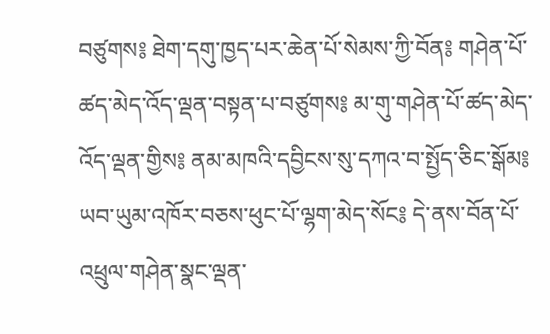བཙུགས༔ ཐེག་དགུ་ཁྱད་པར་ཆེན་པོ་སེམས་ཀྱི་བོན༔ གཤེན་པོ་ཚད་མེད་འོད་ལྡན་བསྟན་པ་བཙུགས༔ མ་གུ་གཤེན་པོ་ཚད་མེད་འོད་ལྡན་གྱིས༔ ནམ་མཁའི་དབྱིངས་སུ་དཀའ་བ་སྤྱོད་ཅིང་སྒོམ༔ ཡབ་ཡུམ་འཁོར་བཅས་ཕུང་པོ་ལྷག་མེད་སོང༔ དེ་ནས་བོན་པོ་འཕྲུལ་གཤེན་སྣང་ལྡན་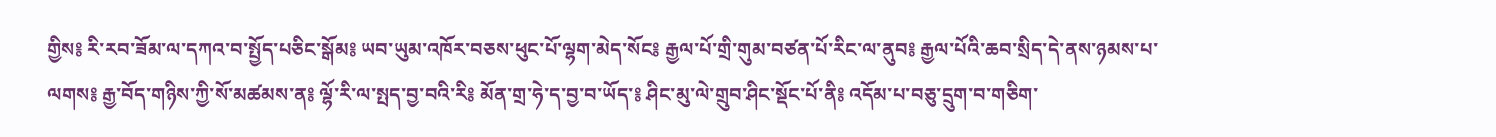གྱིས༔ རི་རབ་ཟོམ་ལ་དཀའ་བ་སྤྱོད་པཅིང་སྒོམ༔ ཡབ་ཡུམ་འཁོར་བཅས་ཕུང་པོ་ལྷག་མེད་སོང༔ རྒྱལ་པོ་གྲི་གུམ་བཙན་པོ་རིང་ལ་ནུབ༔ རྒྱལ་པོའི་ཆབ་སྲིད་དེ་ནས་ཉམས་པ་ལགས༔ རྒྱ་བོད་གཉིས་ཀྱི་སོ་མཚམས་ན༔ ལྷོ་རི་ལ་སྤད་བྱ་བའི་རི༔ མོན་གྲ་ཧེ་ད་བྱ་བ་ཡོད་༔ ཤིང་མུ་ལེ་གྲུབ་ཤིང་སྡོང་པོ་ནི༔ འདོམ་པ་བཅུ་དྲུག་བ་གཅིག་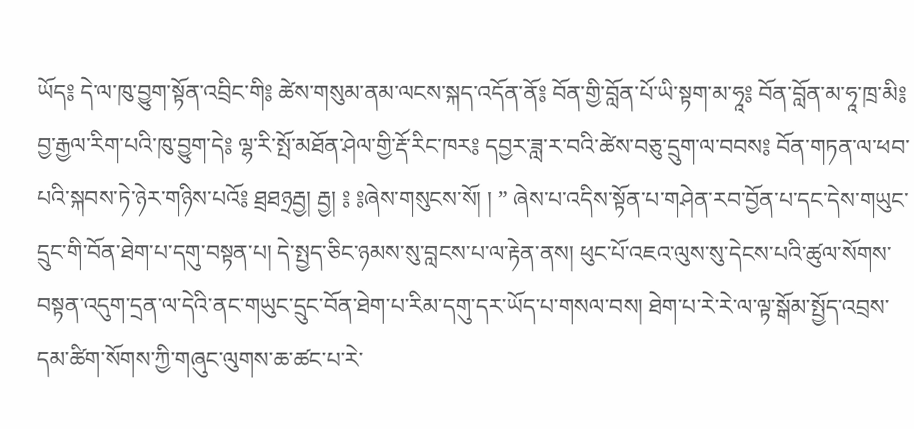ཡོད༔ དེ་ལ་ཁུ་བྱུག་སྟོན་འབྲིང་གི༔ ཚེས་གསུམ་ནམ་ལངས་སྐད་འདོན་ནོ༔ བོན་གྱི་བློན་པོ་ཡི་སྟག་མ་ཧཱ༔ བོན་བློན་མ་ཧཱ་ཁྲ་མི༔ བྱ་རྒྱལ་རིག་པའི་ཁུ་བྱུག་དེ༔ ལྷ་རི་སྤོ་མཐོན་ཤེལ་གྱི་རྡོ་རིང་ཁར༔ དབྱར་ཟླ་ར་བའི་ཚེས་བཅུ་དྲུག་ལ་བབས༔ བོན་གཏན་ལ་ཕབ་པའི་སྐབས་ཏེ་ཉེར་གཉིས་པའོ༔ ཐྲཐཉྲརྦྱ། རྦྱ། ༔ ༔ཞེས་གསུངས་སོ། ། ” ཞེས་པ་འདིས་སྟོན་པ་གཤེན་རབ་བྱོན་པ་དང་དེས་གཡུང་དྲུང་གི་བོན་ཐེག་པ་དགུ་བསྟན་པ། དེ་སྤྱད་ཅིང་ཉམས་སུ་བླངས་པ་ལ་རྟེན་ནས། ཕུང་པོ་འཇའ་ལུས་སུ་དེངས་པའི་ཚུལ་སོགས་བསྟན་འདུག་དྲན་ལ་དེའི་ནང་གཡུང་དྲུང་བོན་ཐེག་པ་རིམ་དགུ་དར་ཡོད་པ་གསལ་བས། ཐེག་པ་རེ་རེ་ལ་ལྟ་སྒོམ་སྤྱོད་འབྲས་དམ་ཚིག་སོགས་ཀྱི་གཞུང་ལུགས་ཆ་ཚང་པ་རེ་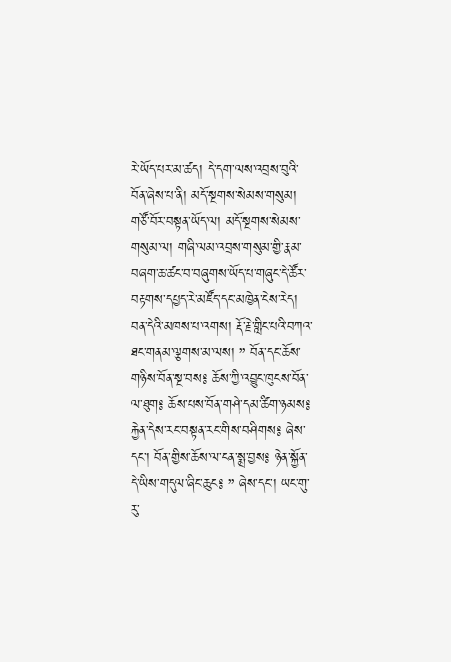རེ་ཡོད་པར་མ་ཚད། དེ་དག་ལས་འབྲས་བུའི་བོན་ཞེས་པ་ནི། མདོ་སྔགས་སེམས་གསུམ། གཙོ་བོར་བསྟན་ཡོད་ལ། མདོ་སྔགས་སེམས་གསུམ་ལ། གཞི་ལམ་འབྲས་གསུམ་གྱི་རྣམ་བཞག་ཆ་ཚང་བ་བཞུགས་ཡོད་པ་གཞུང་དེ་ཚོར་བརྟགས་དཔྱད་རེ་མཛོད་དང་མཁྱེན་ངེས་རེད།
བན་དེའི་མཁས་པ་འགས། རྡོ་རྗེ་གླིང་པའི་བཀའ་ཐང་གནམ་ལྕགས་མ་ལས། ” བོན་དང་ཆོས་གཉིས་བོན་སྔ་བས༔ ཆོས་ཀྱི་འབྱུང་ཁུངས་བོན་ལ་ཐུག༔ ཆོས་པས་བོན་གཤེ་དམ་ཚིག་ཉམས༔ རྐྱེན་དེས་རང་བསྟན་རང་གིས་བཤིགས༔ ཞེས་དང་། བོན་གྱིས་ཆོས་ལ་ངན་སྨྲ་བྱས༔ ཉེན་སྐྱོན་དེ་ཡིས་གདུལ་ཞིང་ཆུང༔ ” ཞེས་དང་། ཡང་གུ་རུ་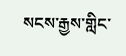སངས་རྒྱས་གླིང་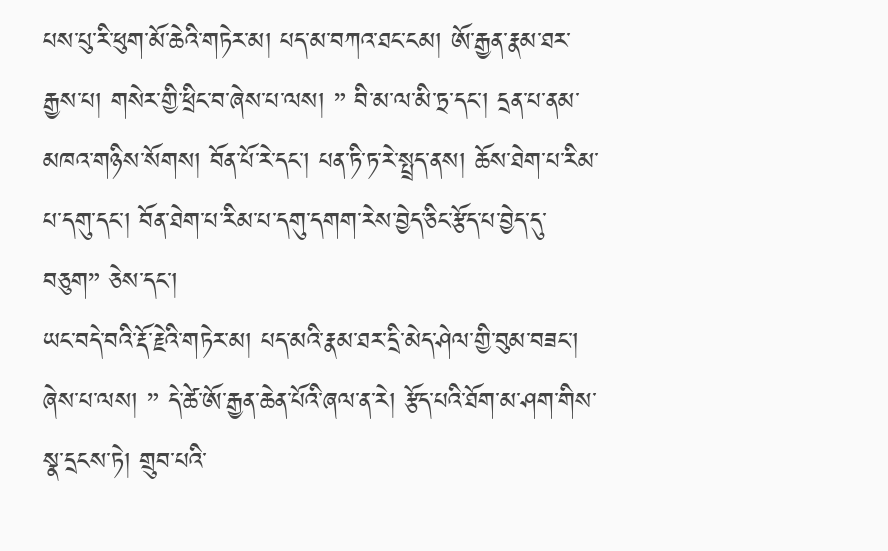པས་པུ་རི་ཕུག་མོ་ཆེའི་གཏེར་མ། པད་མ་བཀའ་ཐང་ངམ། ཨོ་རྒྱན་རྣམ་ཐར་རྒྱས་པ། གསེར་གྱི་ཕྲིང་བ་ཞེས་པ་ལས། ” བི་མ་ལ་མི་ཏྲ་དང་། དྲན་པ་ནམ་མཁའ་གཉིས་སོགས། བོན་པོ་རེ་དང་། པན་ཏི་ཏ་རེ་སྤྲད་ནས། ཆོས་ཐེག་པ་རིམ་པ་དགུ་དང་། བོན་ཐེག་པ་རིམ་པ་དགུ་དགག་རེས་བྱེད་ཅིང་རྩོད་པ་བྱེད་དུ་བཅུག” ཅེས་དང་།
ཡང་བདེ་བའི་རྡོ་རྗེའི་གཏེར་མ། པད་མའི་རྣམ་ཐར་དྲི་མེད་ཤེལ་གྱི་བུམ་བཟང་། ཞེས་པ་ལས། ” དེ་ཚེ་ཨོ་རྒྱན་ཆེན་པོའི་ཞལ་ན་རེ། རྩོད་པའི་ཐོག་མ་ཤག་གིས་སྣ་དྲངས་ཏེ། གྲུབ་པའི་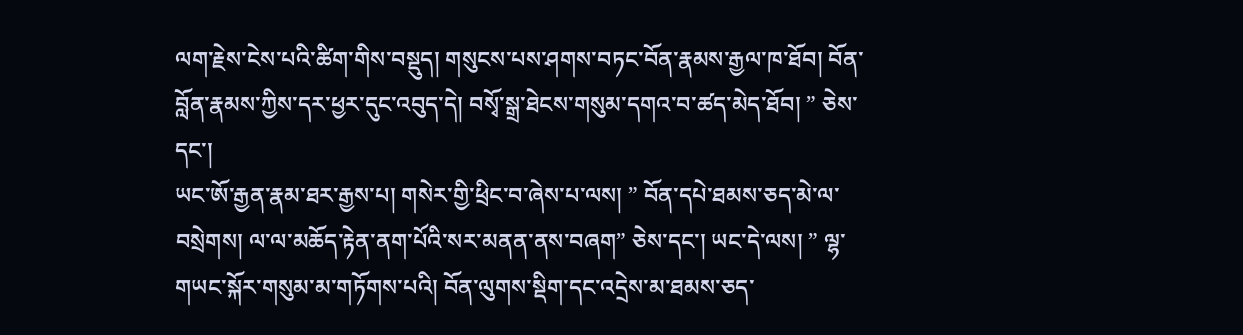ལག་རྗེས་ངེས་པའི་ཚིག་གིས་བསྡུད། གསུངས་པས་ཤགས་བཏང་བོན་རྣམས་རྒྱལ་ཁ་ཐོབ། བོན་བློན་རྣམས་ཀྱིས་དར་ཕྱར་དུང་འབུད་དེ། བསྭོ་སྒྲ་ཐེངས་གསུམ་དགའ་བ་ཚད་མེད་ཐོབ། ” ཅེས་དང་།
ཡང་ཨོ་རྒྱན་རྣམ་ཐར་རྒྱས་པ། གསེར་གྱི་ཕྲིང་བ་ཞེས་པ་ལས། ” བོན་དཔེ་ཐམས་ཅད་མེ་ལ་བསྲེགས། ལ་ལ་མཆོད་རྟེན་ནག་པོའི་སར་མནན་ནས་བཞག” ཅེས་དང་། ཡང་དེ་ལས། ” ལྷ་གཡང་སྐོར་གསུམ་མ་གཏོགས་པའི། བོན་ལུགས་སྡིག་དང་འདྲེས་མ་ཐམས་ཅད་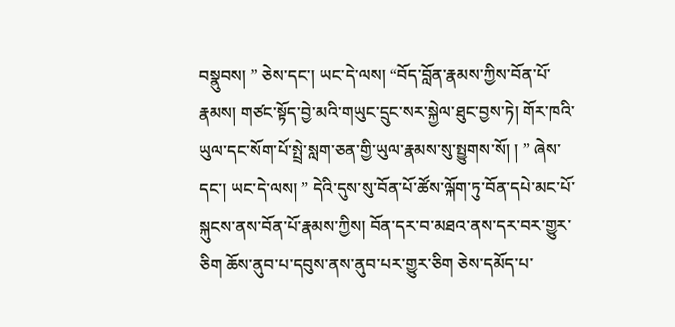བསྣུབས། ” ཅེས་དང་། ཡང་དེ་ལས། “བོད་བློན་རྣམས་ཀྱིས་བོན་པོ་རྣམས། གཙང་སྟོད་བྱེ་མའི་གཡུང་དྲུང་སར་སྐྱེལ་ཐུང་བྱས་ཏེ། གོར་ཁའི་ཡུལ་དང་སོག་པོ་སྤྲེ་སླག་ཅན་གྱི་ཡུལ་རྣམས་སུ་སྤྱུགས་སོ། ། ” ཞེས་དང་། ཡང་དེ་ལས། ” དེའི་དུས་སུ་བོན་པོ་ཚོས་ལྐོག་ཏུ་བོན་དཔེ་མང་པོ་སྐུངས་ནས་བོན་པོ་རྣམས་ཀྱིས། བོན་དར་བ་མཐའ་ནས་དར་བར་གྱུར་ཅིག ཆོས་ནུབ་པ་དབུས་ནས་ནུབ་པར་གྱུར་ཅིག ཅེས་དམོད་པ་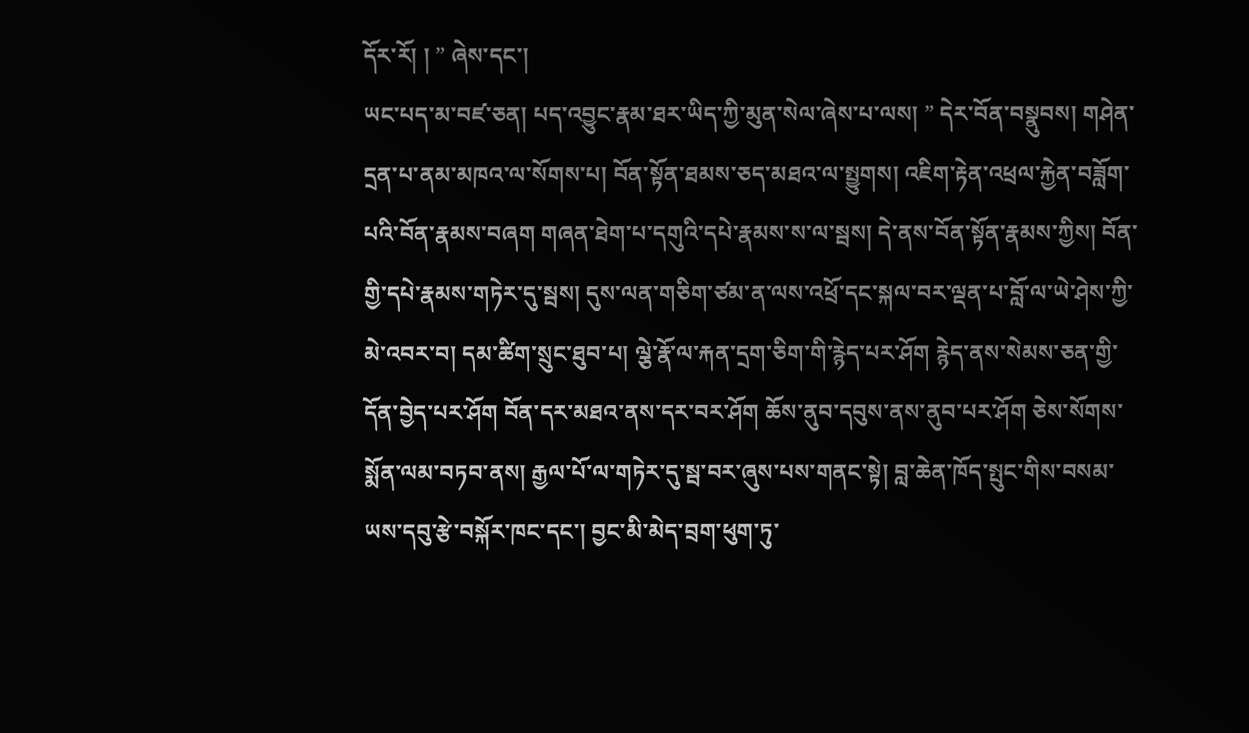དོར་རོ། ། ” ཞེས་དང་།
ཡང་པད་མ་བཛ་ཅན། པད་འབྱུང་རྣམ་ཐར་ཡིད་ཀྱི་མུན་སེལ་ཞེས་པ་ལས། ” དེར་བོན་བསྣུབས། གཤེན་དྲན་པ་ནམ་མཁའ་ལ་སོགས་པ། བོན་སྟོན་ཐམས་ཅད་མཐའ་ལ་སྤྱུགས། འཇིག་རྟེན་འཕྲལ་རྐྱེན་བཟློག་པའི་བོན་རྣམས་བཞག གཞན་ཐེག་པ་དགུའི་དཔེ་རྣམས་ས་ལ་སྦས། དེ་ནས་བོན་སྟོན་རྣམས་ཀྱིས། བོན་གྱི་དཔེ་རྣམས་གཏེར་དུ་སྦས། དུས་ལན་གཅིག་ཙམ་ན་ལས་འཕྲོ་དང་སྐལ་བར་ལྡན་པ་བློ་ལ་ཡེ་ཤེས་ཀྱི་མེ་འབར་བ། དམ་ཚིག་སྲུང་ཐུབ་པ། ལྕེ་རྣོ་ལ་རྐན་དྲག་ཅིག་གི་རྙེད་པར་ཤོག རྙེད་ནས་སེམས་ཅན་གྱི་དོན་བྱེད་པར་ཤོག བོན་དར་མཐའ་ནས་དར་བར་ཤོག ཆོས་ནུབ་དབུས་ནས་ནུབ་པར་ཤོག ཅེས་སོགས་སྨོན་ལམ་བཏབ་ནས། རྒྱལ་པོ་ལ་གཏེར་དུ་སྦ་བར་ཞུས་པས་གནང་སྟེ། བླ་ཆེན་ཁོད་སྤུང་གིས་བསམ་ཡས་དབུ་རྩེ་བསྐོར་ཁང་དང་། བྱང་མི་མེད་བྲག་ཕུག་ཏུ་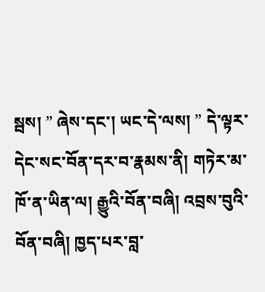སྦས། ” ཞེས་དང་། ཡང་དེ་ལས། ” དེ་ལྟར་དེང་སང་བོན་དར་བ་རྣམས་ནི། གཏེར་མ་ཁོ་ན་ཡིན་ལ། རྒྱུའི་བོན་བཞི། འབྲས་བུའི་བོན་བཞི། ཁྱད་པར་བླ་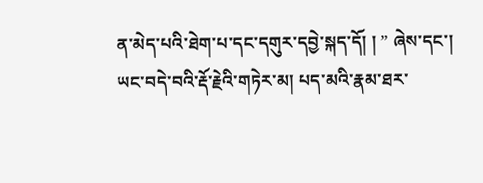ན་མེད་པའི་ཐེག་པ་དང་དགུར་དབྱེ་སྐད་དོ། ། ” ཞེས་དང་།
ཡང་བདེ་བའི་རྡོ་རྗེའི་གཏེར་མ། པད་མའི་རྣམ་ཐར་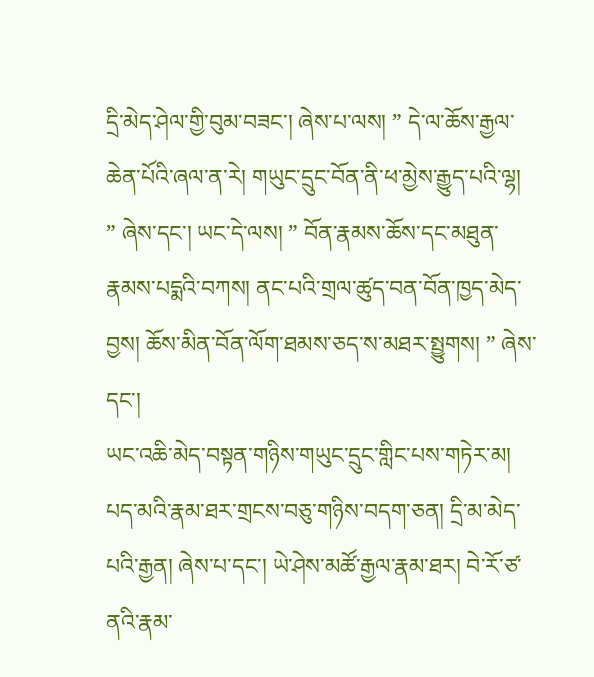དྲི་མེད་ཤེལ་གྱི་བུམ་བཟང་། ཞེས་པ་ལས། ” དེ་ལ་ཆོས་རྒྱལ་ཆེན་པོའི་ཞལ་ན་རེ། གཡུང་དྲུང་བོན་ནི་ཕ་མྱེས་རྒྱུད་པའི་ལྷ། ” ཞེས་དང་། ཡང་དེ་ལས། ” བོན་རྣམས་ཆོས་དང་མཐུན་རྣམས་པདྨའི་བཀས། ནང་པའི་གྲལ་ཚུད་བན་བོན་ཁྱད་མེད་བྱས། ཆོས་མིན་བོན་ལོག་ཐམས་ཅད་ས་མཐར་སྤྱུགས། ” ཞེས་དང་།
ཡང་འཆི་མེད་བསྟན་གཉིས་གཡུང་དྲུང་གླིང་པས་གཏེར་མ། པད་མའི་རྣམ་ཐར་གྲངས་བཅུ་གཉིས་བདག་ཅན། དྲི་མ་མེད་པའི་རྒྱན། ཞེས་པ་དང་། ཡེ་ཤེས་མཚོ་རྒྱལ་རྣམ་ཐར། བེ་རོ་ཙ་ནའི་རྣམ་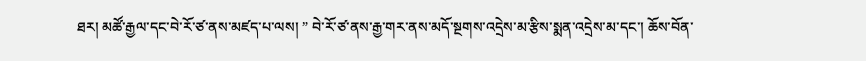ཐར། མཚོ་རྒྱལ་དང་བེ་རོ་ཙ་ནས་མཛད་པ་ལས། ” བེ་རོ་ཙ་ནས་རྒྱ་གར་ནས་མདོ་སྔགས་འདྲེས་མ་རྩིས་སྨན་འདྲེས་མ་དང་། ཆོས་བོན་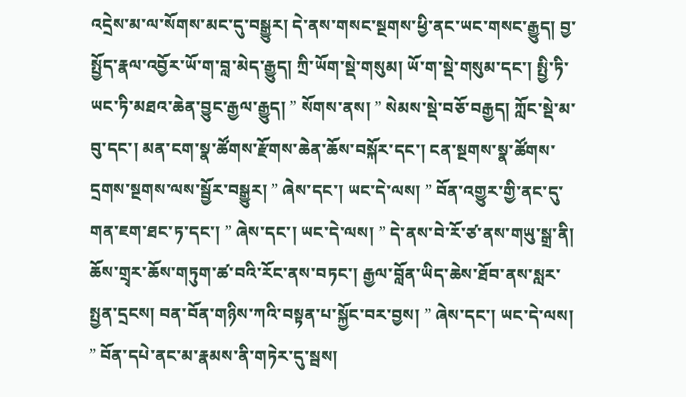འདྲེས་མ་ལ་སོགས་མང་དུ་བསྒྱུར། དེ་ནས་གསང་སྔགས་ཕྱི་ནང་ཡང་གསང་རྒྱུད། བྱ་སྤྱོད་རྣལ་འབྱོར་ཡོ་ག་བླ་མེད་རྒྱུད། ཀྲི་ཡོག་སྡེ་གསུམ། ཡོ་ག་སྡེ་གསུམ་དང་། སྤྱི་ཏི་ཡང་ཏི་མཐའ་ཆེན་བྱུང་རྒྱལ་རྒྱུད། ” སོགས་ནས། ” སེམས་སྡེ་བཅོ་བརྒྱད། ཀློང་སྡེ་མ་བུ་དང་། མན་ངག་སྣ་ཚོགས་རྫོགས་ཆེན་ཆོས་བསྐོར་དང་། ངན་སྔགས་སྣ་ཚོགས་དྲགས་སྔགས་ལས་སྦྱོར་བསྒྱུར། ” ཞེས་དང་། ཡང་དེ་ལས། ” བོན་འགྱུར་གྱི་ནང་དུ་གན་ཇག་ཐང་ཏ་དང་། ” ཞེས་དང་། ཡང་དེ་ལས། ” དེ་ནས་བེ་རོ་ཙ་ནས་གཡུ་སྒྲ་ནི། ཆོས་གྲྭར་ཆོས་གཏུག་ཚ་བའི་རོང་ནས་བཏང་། རྒྱལ་བློན་ཡིད་ཆེས་ཐོབ་ནས་སླར་སྤྱན་དྲངས། བན་བོན་གཉིས་ཀའི་བསྟན་པ་སྐྱོང་བར་བྱས། ” ཞེས་དང་། ཡང་དེ་ལས། ” བོན་དཔེ་ནང་མ་རྣམས་ནི་གཏེར་དུ་སྦས།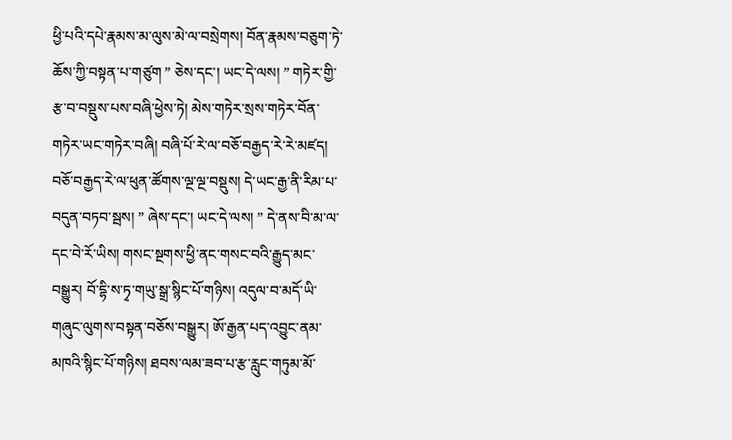ཕྱི་པའི་དཔེ་རྣམས་མ་ལུས་མེ་ལ་བསྲེགས། བོན་རྣམས་བཅུག་ཏེ་ཆོས་ཀྱི་བསྟན་པ་གཙུག ” ཅེས་དང་། ཡང་དེ་ལས། ” གཏེར་གྱི་རྩ་བ་བསྡུས་པས་བཞི་ཕྱེས་ཏེ། མེས་གཏེར་སྲས་གཏེར་བོན་གཏེར་ཡང་གཏེར་བཞི། བཞི་པོ་རེ་ལ་བཅོ་བརྒྱད་རེ་རེ་མཛད། བཅོ་བརྒྱད་རེ་ལ་ཕུན་ཚོགས་ལྔ་ལྔ་བསྡུས། དེ་ཡང་རྒྱ་ནི་རིམ་པ་བདུན་བཏབ་སྦས། ” ཞེས་དང་། ཡང་དེ་ལས། ” དེ་ནས་བི་མ་ལ་དང་བེ་རོ་ཡིས། གསང་སྔགས་ཕྱི་ནང་གསང་བའི་རྒྱུད་མང་བསྒྱུར། བོ་དྷི་ས་ཏྭ་གཡུ་སྒྲ་སྙིང་པོ་གཉིས། འདུལ་བ་མདོ་ཡི་གཞུང་ལུགས་བསྟན་བཅོས་བསྒྱུར། ཨོ་རྒྱན་པད་འབྱུང་ནམ་མཁའི་སྙིང་པོ་གཉིས། ཐབས་ལམ་ཟབ་པ་རྩ་རླུང་གཏུམ་མོ་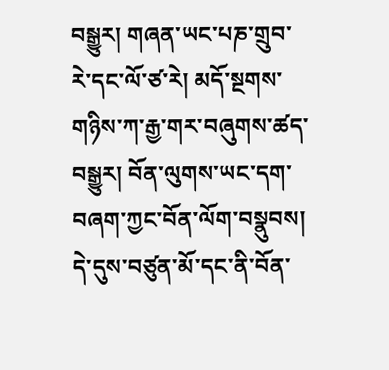བསྒྱུར། གཞན་ཡང་པཎ་གྲུབ་རེ་དང་ལོ་ཙ་རེ། མདོ་སྔགས་གཉིས་ཀ་རྒྱ་གར་བཞུགས་ཚད་བསྒྱུར། བོན་ལུགས་ཡང་དག་བཞག་ཀྱང་བོན་ལོག་བསྣུབས། དེ་དུས་བཙུན་མོ་དང་ནི་བོན་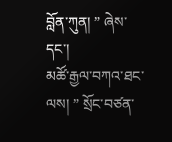བློན་ཀུན། ” ཞེས་དང་།
མཚོ་རྒྱལ་བཀའ་ཐང་ལས། ” སྲོང་བཙན་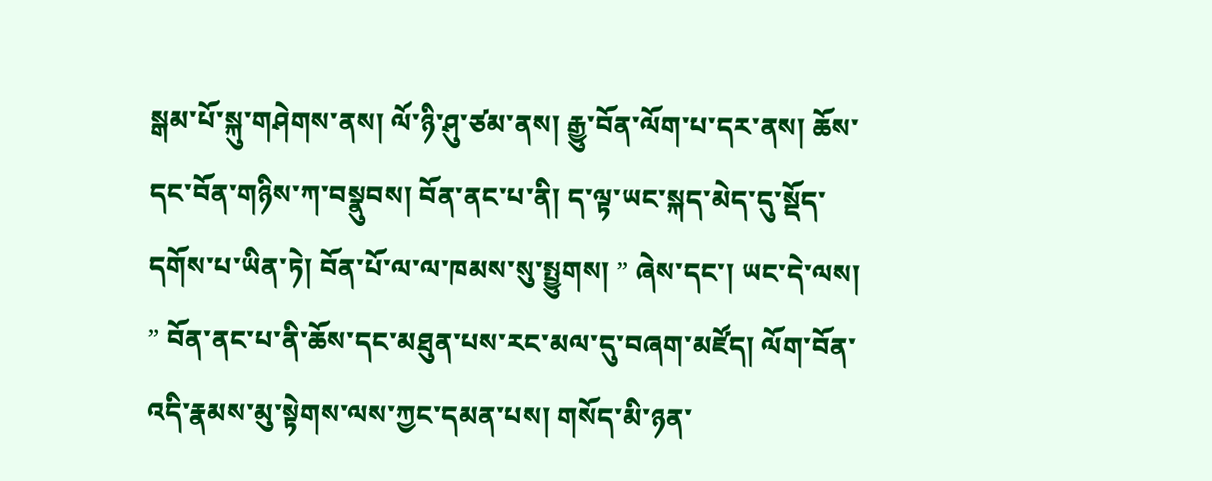སྒམ་པོ་སྐུ་གཤེགས་ནས། ལོ་ཉི་ཤུ་ཙམ་ནས། རྒྱུ་བོན་ལོག་པ་དར་ནས། ཆོས་དང་བོན་གཉིས་ཀ་བསྣུབས། བོན་ནང་པ་ནི། ད་ལྟ་ཡང་སྐད་མེད་དུ་སྡོད་དགོས་པ་ཡིན་ཏེ། བོན་པོ་ལ་ལ་ཁམས་སུ་སྤྱུགས། ” ཞེས་དང་། ཡང་དེ་ལས། ” བོན་ནང་པ་ནི་ཆོས་དང་མཐུན་པས་རང་མལ་དུ་བཞག་མཛོད། ལོག་བོན་འདི་རྣམས་མུ་སྟེགས་ལས་ཀྱང་དམན་པས། གསོད་མི་ཉན་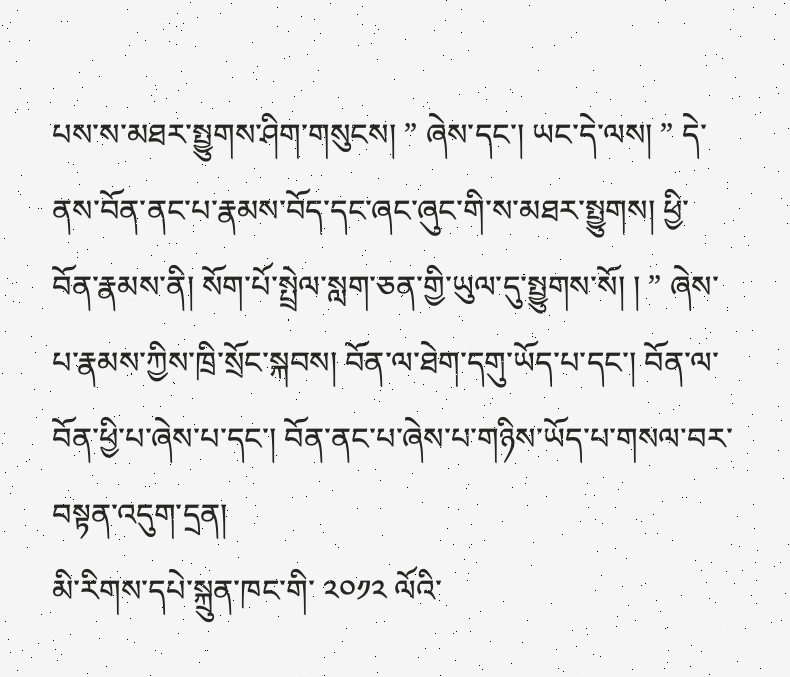པས་ས་མཐར་སྤྱུགས་ཤིག་གསུངས། ” ཞེས་དང་། ཡང་དེ་ལས། ” དེ་ནས་བོན་ནང་པ་རྣམས་བོད་དང་ཞང་ཞུང་གི་ས་མཐར་སྤྱུགས། ཕྱི་བོན་རྣམས་ནི། སོག་པོ་སྤྲེལ་སླག་ཅན་གྱི་ཡུལ་དུ་སྤྱུགས་སོ། ། ” ཞེས་པ་རྣམས་ཀྱིས་ཁྲི་སྲོང་སྐབས། བོན་ལ་ཐེག་དགུ་ཡོད་པ་དང་། བོན་ལ་བོན་ཕྱི་པ་ཞེས་པ་དང་། བོན་ནང་པ་ཞེས་པ་གཉིས་ཡོད་པ་གསལ་བར་བསྟན་འདུག་དྲན།
མི་རིགས་དཔེ་སྐྲུན་ཁང་གི་ ༢༠༡༢ ལོའི་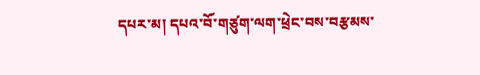དཔར་མ། དཔའ་བོ་གཙུག་ལག་ཕྲེང་བས་བརྩམས་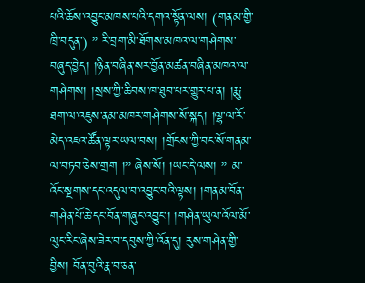པའི་ཆོས་འབྱུང་མཁས་པའི་དགའ་སྟོན་ལས། (གནམ་གྱི་ཁྲི་བདུན་) ” རི་བྲག་མི་ཐོགས་མཁའ་ལ་གཤེགས་བཞུད་བྱེད། །ཉིན་བཞིན་སར་བྱོན་མཚན་བཞིན་མཁའ་ལ་གཤེགས། །སྲས་ཀྱི་ཆིབས་ཁ་ཐུབ་པར་གྱུར་པ་ན། །རྨུ་ཐག་ལ་འཇུས་ནམ་མཁར་གཤེགས་སོ་སྐད། །ལྷ་ལ་རོ་མེད་འཇའ་ཚོན་ལྟར་ཡལ་བས། །གྲོངས་ཀྱི་བང་སོ་གནམ་ལ་བཏབ་ཅེས་གྲག །” ཞེས་སོ། །ཡང་དེ་ལས། ” མ་འོང་སྔགས་དང་འདུལ་བ་འབྱུང་བའི་ལྟས། །གནམ་བོན་གཤེན་པོ་ཆེ་དང་བོན་གཞུང་འབྱུང་། །གཤེན་ཡུལ་འོལ་མོ་ལུང་རིང་ཞེས་ཟེར་བ་དབུས་ཀྱི་འོན་དུ། རུས་གཤེན་གྱི་བྱིས། བོན་བུའི་རྣ་བ་ཅན་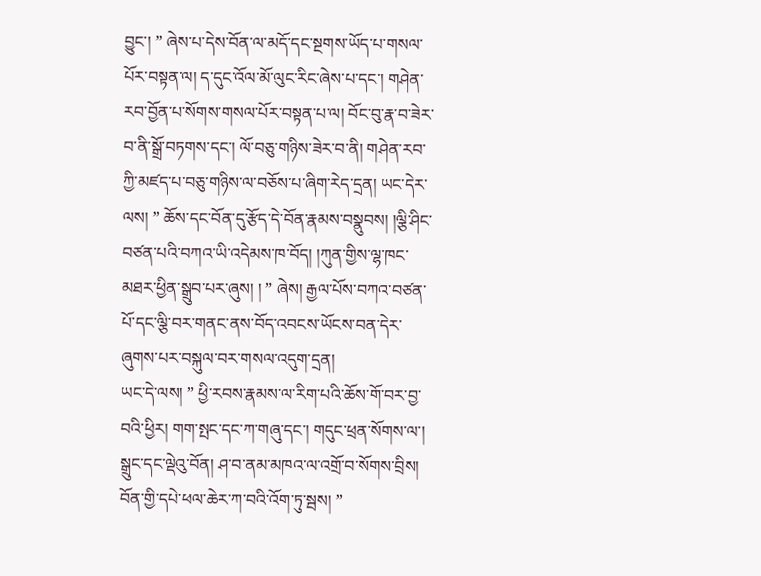བྱུང་། ” ཞེས་པ་དེས་བོན་ལ་མདོ་དང་སྔགས་ཡོད་པ་གསལ་པོར་བསྟན་ལ། ད་དུང་འོལ་མོ་ལུང་རིང་ཞེས་པ་དང་། གཤེན་རབ་བྱོན་པ་སོགས་གསལ་པོར་བསྟན་པ་ལ། བོང་བུ་རྣ་བ་ཟེར་བ་ནི་སྒྲོ་བཏགས་དང་། ལོ་བཅུ་གཉིས་ཟེར་བ་ནི། གཤེན་རབ་ཀྱི་མཛད་པ་བཅུ་གཉིས་ལ་བཅོས་པ་ཞིག་རེད་དྲན། ཡང་དེར་ལས། ” ཆོས་དང་བོན་དུ་རྩོད་དེ་བོན་རྣམས་བསྣུབས། །ལྕི་ཤིང་བཙན་པའི་བཀའ་ཡི་འདེམས་ཁ་བོད། །ཀུན་གྱིས་ལྷ་ཁང་མཐར་ཕྱིན་སྒྲུབ་པར་ཞུས། ། ” ཞེས། རྒྱལ་པོས་བཀའ་བཙན་པོ་དང་ལྕི་བར་གནང་ནས་བོད་འབངས་ཡོངས་བན་དེར་ཞུགས་པར་བསྐུལ་བར་གསལ་འདུག་དྲན།
ཡང་དེ་ལས། ” ཕྱི་རབས་རྣམས་ལ་རིག་པའི་ཆོས་གོ་བར་བྱ་བའི་ཕྱིར། གག་སྤང་དང་ཀ་གཞུ་དང་། གདུང་ཕྲན་སོགས་ལ་། སྒྲུང་དང་ལྡེའུ་བོན། ཤ་བ་ནམ་མཁའ་ལ་འགྲོ་བ་སོགས་བྲིས། བོན་གྱི་དཔེ་ཕལ་ཆེར་ཀ་བའི་འོག་ཏུ་སྦས། ”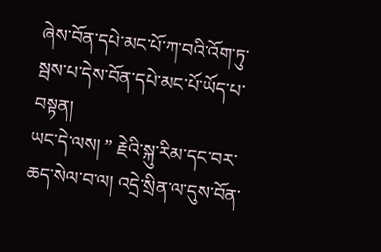ཞེས་བོན་དཔེ་མང་པོ་ཀ་བའི་འོག་ཏུ་སྦས་པ་དེས་བོན་དཔེ་མང་པོ་ཡོད་པ་བསྟན།
ཡང་དེ་ལས། ” རྗེའི་སྐུ་རིམ་དང་བར་ཆད་སེལ་བ་ལ། འདྲེ་སྲིན་ལ་དུས་བོན་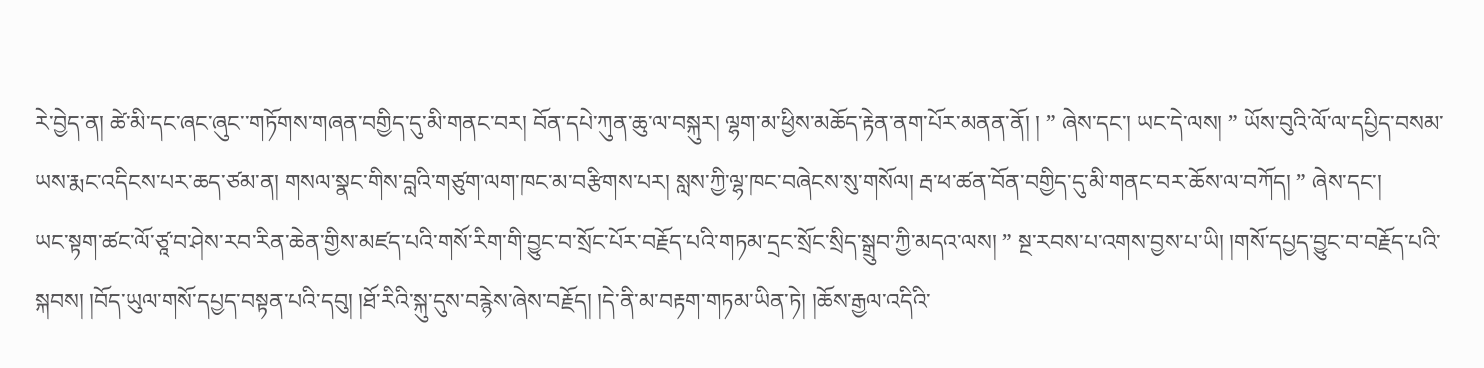རེ་བྱེད་ན། ཚེ་མི་དང་ཞང་ཞུང་་གཏོགས་གཞན་བགྱིད་དུ་མི་གནང་བར། བོན་དཔེ་ཀུན་ཆུ་ལ་བསྐུར། ལྷག་མ་ཕྱིས་མཆོད་རྟེན་ནག་པོར་མནན་ནོ། ། ” ཞེས་དང་། ཡང་དེ་ལས། ” ཡོས་བུའི་ལོ་ལ་དཔྱིད་བསམ་ཡས་རྨང་འདིངས་པར་ཆད་ཙམ་ན། གསལ་སྣང་གིས་བླའི་གཙུག་ལག་ཁང་མ་བརྩིགས་པར། སླས་ཀྱི་ལྷ་ཁང་བཞེངས་སུ་གསོལ། རྦ་ཕ་ཚན་བོན་བགྱིད་དུ་མི་གནང་བར་ཆོས་ལ་བཀོད། ” ཞེས་དང་།
ཡང་སྟག་ཚང་ལོ་ཙཱ་བ་ཤེས་རབ་རིན་ཆེན་གྱིས་མཛད་པའི་གསོ་རིག་གི་བྱུང་བ་སྲོང་པོར་བརྗོད་པའི་གཏམ་དྲང་སྲོང་སྲིད་སྒྲུབ་ཀྱི་མདའ་ལས། ” སྔ་རབས་པ་འགས་བྱས་པ་ཡི། །གསོ་དཔྱད་བྱུང་བ་བརྗོད་པའི་སྐབས། །བོད་ཡུལ་གསོ་དཔྱད་བསྟན་པའི་དབུ། །ཐོ་རིའི་སྐུ་དུས་བརྙེས་ཞེས་བརྗོད། །དེ་ནི་མ་བརྟག་གཏམ་ཡིན་ཏེ། །ཆོས་རྒྱལ་འདིའི་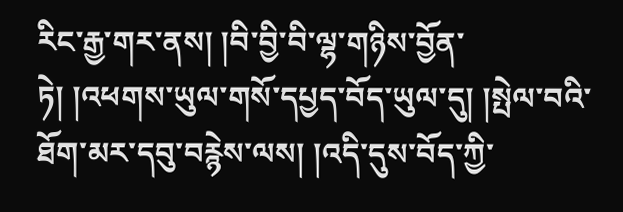རིང་རྒྱ་གར་ནས། །བི་བྱི་བི་ལྷ་གཉིས་བྱོན་ཏེ། །འཕགས་ཡུལ་གསོ་དཔྱད་བོད་ཡུལ་དུ། །སྤེལ་བའི་ཐོག་མར་དབུ་བརྙེས་ལས། །འདི་དུས་བོད་ཀྱི་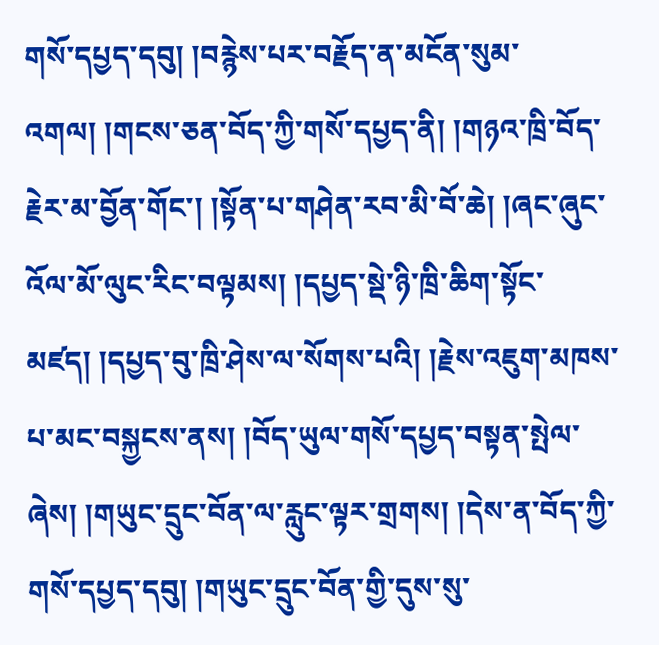གསོ་དཔྱད་དབུ། །བརྙེས་པར་བརྗོད་ན་མངོན་སུམ་འགལ། །གངས་ཅན་བོད་ཀྱི་གསོ་དཔྱད་ནི། །གཉའ་ཁྲི་བོད་རྗེར་མ་བྱོན་གོང་། །སྟོན་པ་གཤེན་རབ་མི་བོ་ཆེ། །ཞང་ཞུང་འོལ་མོ་ལུང་རིང་བལྟམས། །དཔྱད་སྡེ་ཉི་ཁྲི་ཆིག་སྟོང་མཛད། །དཔྱད་བུ་ཁྲི་ཤེས་ལ་སོགས་པའི། །རྗེས་འཇུག་མཁས་པ་མང་བསྐྱངས་ནས། །བོད་ཡུལ་གསོ་དཔྱད་བསྟན་སྤེལ་ཞེས། །གཡུང་དྲུང་བོན་ལ་རླུང་ལྟར་གྲགས། །དེས་ན་བོད་ཀྱི་གསོ་དཔྱད་དབུ། །གཡུང་དྲུང་བོན་གྱི་དུས་སུ་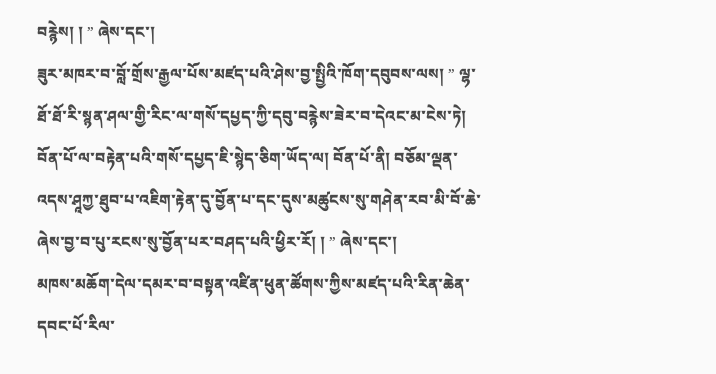བརྙེས། ། ” ཞེས་དང་།
ཟུར་མཁར་བ་བློ་གྲོས་རྒྱལ་པོས་མཛད་པའི་ཤེས་བྱ་སྤྱིའི་ཁོག་དབུབས་ལས། ” ལྷ་ཐོ་ཐོ་རི་སྙན་ཤལ་གྱི་རིང་ལ་གསོ་དཔྱད་ཀྱི་དབུ་བརྙེས་ཟེར་བ་དེའང་མ་ངེས་ཏེ། བོན་པོ་ལ་བརྟེན་པའི་གསོ་དཔྱད་ཇི་སྙེད་ཅིག་ཡོད་ལ། བོན་པོ་ནི། བཅོམ་ལྡན་འདས་ཤཱཀྱ་ཐུབ་པ་འཇིག་རྟེན་དུ་བྱོན་པ་དང་དུས་མཚུངས་སུ་གཤེན་རབ་མི་བོ་ཆེ་ཞེས་བྱ་བ་པུ་རངས་སུ་བྱོན་པར་བཤད་པའི་ཕྱིར་རོ། ། ” ཞེས་དང་།
མཁས་མཆོག་དེལ་དམར་བ་བསྟན་འཛིན་ཕུན་ཚོགས་ཀྱིས་མཛད་པའི་རིན་ཆེན་དབང་པོ་རིལ་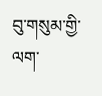བུ་གསུམ་གྱི་ལག་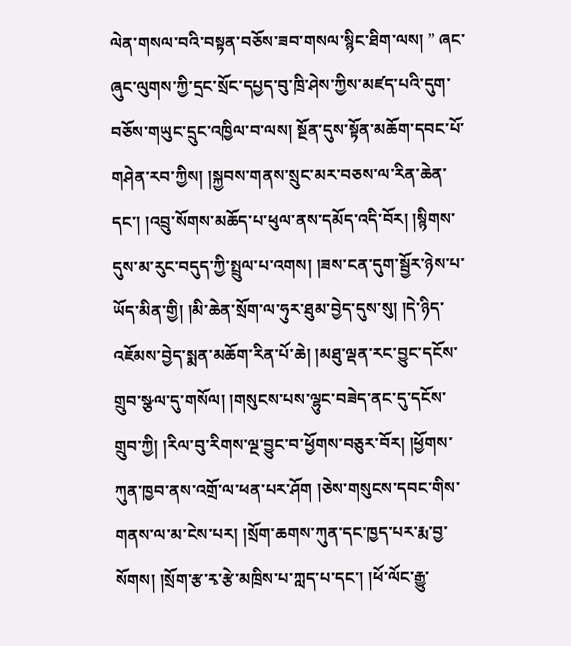ལེན་གསལ་བའི་བསྟན་བཅོས་ཟབ་གསལ་སྙིང་ཐིག་ལས། ” ཞང་ཞུང་ལུགས་ཀྱི་དྲང་སྲོང་དཔྱད་བུ་ཁྲི་ཤེས་ཀྱིས་མཛད་པའི་དུག་བཅོས་གཡུང་དྲུང་འཁྱིལ་བ་ལས། སྔོན་དུས་སྟོན་མཆོག་དབང་པོ་གཤེན་རབ་ཀྱིས། །སྐྱབས་གནས་སྲུང་མར་བཅས་ལ་རིན་ཆེན་དང་། །འབྲུ་སོགས་མཆོད་པ་ཕུལ་ནས་དམོད་འདི་བོར། །སྙིགས་དུས་མ་རུང་བདུད་ཀྱི་སྤྲུལ་པ་འགས། །ཟས་ངན་དུག་སྦྱོར་ཉེས་པ་ཡོད་མིན་གྱི། །མི་ཆེན་སྲོག་ལ་ཧུར་ཐུམ་བྱེད་དུས་སུ། །དེ་ཉིད་འཇོམས་བྱེད་སྨན་མཆོག་རིན་པོ་ཆེ། །མཐུ་ལྡན་རང་བྱུང་དངོས་གྲུབ་སྩལ་དུ་གསོལ། །གསུངས་པས་ལྷུང་བཟེད་ནང་དུ་དངོས་གྲུབ་ཀྱི། །རིལ་བུ་རིགས་ལྔ་བྱུང་བ་ཕྱོགས་བཅུར་བོར། །ཕྱོགས་ཀུན་ཁྱབ་ནས་འགྲོ་ལ་ཕན་པར་ཤོག །ཅེས་གསུངས་དབང་གིས་གནས་ལ་མ་ངེས་པར། །སྲོག་ཆགས་ཀུན་དང་ཁྱད་པར་རྨ་བྱ་སོགས། །སྲོག་རྩ་རྭ་རྩེ་མཁྲིས་པ་ཀླད་པ་དང་། །ཕོ་ལོང་རྒྱུ་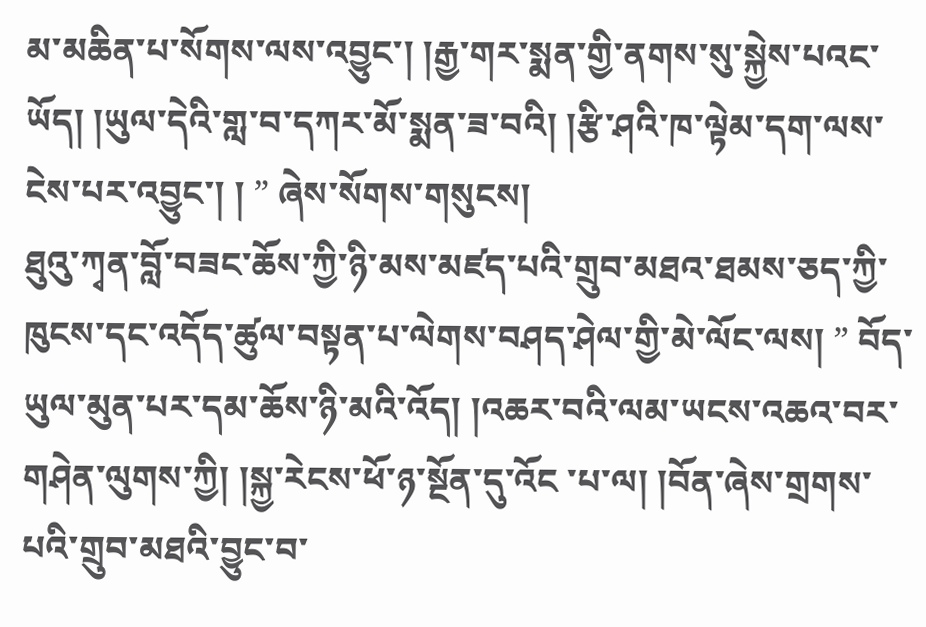མ་མཆིན་པ་སོགས་ལས་འབྱུང་། །རྒྱ་གར་སྨན་གྱི་ནགས་སུ་སྐྱེས་པའང་ཡོད། །ཡུལ་དེའི་གླ་བ་དཀར་མོ་སྨན་ཟ་བའི། །རྩི་ཤའི་ཁ་ལྟེམ་དག་ལས་ངེས་པར་འབྱུང་། ། ” ཞེས་སོགས་གསུངས།
ཐུའུ་ཀྭན་བློ་བཟང་ཆོས་ཀྱི་ཉི་མས་མཛད་པའི་གྲུབ་མཐའ་ཐམས་ཅད་ཀྱི་ཁུངས་དང་འདོད་ཚུལ་བསྟན་པ་ལེགས་བཤད་ཤེལ་གྱི་མེ་ལོང་ལས། ” བོད་ཡུལ་མུན་པར་དམ་ཆོས་ཉི་མའི་འོད། །འཆར་བའི་ལམ་ཡངས་འཆའ་བར་གཤེན་ལུགས་ཀྱི། །སྐྱ་རེངས་ཕོ་ཉ་སྔོན་དུ་འོང ་པ་ལ། །བོན་ཞེས་གྲགས་པའི་གྲུབ་མཐའི་བྱུང་བ་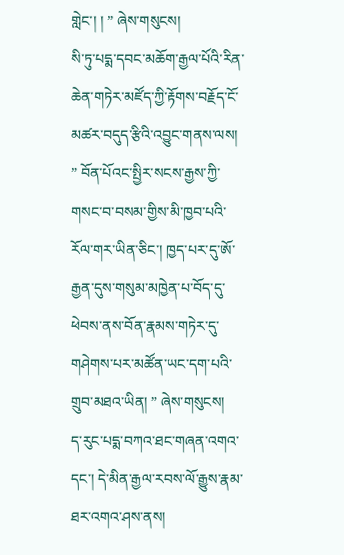གླེང་། ། ” ཞེས་གསུངས།
སི་ཏུ་པདྨ་དབང་མཆོག་རྒྱལ་པོའི་རིན་ཆེན་གཏེར་མཛོད་ཀྱི་རྟོགས་བརྗོད་ངོ་མཚར་བདུད་རྩིའི་འབྱུང་གནས་ལས། ” བོན་པོའང་སྤྱིར་སངས་རྒྱས་ཀྱི་གསང་བ་བསམ་གྱིས་མི་ཁྱབ་པའི་རོལ་གར་ཡིན་ཅིང་། ཁྱད་པར་དུ་ཨོ་རྒྱན་དུས་གསུམ་མཁྱེན་པ་བོད་དུ་ཕེབས་ནས་བོན་རྣམས་གཏེར་དུ་གཤེགས་པར་མཚོན་ཡང་དག་པའི་གྲུབ་མཐའ་ཡིན། ” ཞེས་གསུངས།
ད་རུང་པདྨ་བཀའ་ཐང་གཞན་འགའ་དང་། དེ་མིན་རྒྱལ་རབས་ལོ་རྒྱུས་རྣམ་ཐར་འགའ་ཤས་ནས།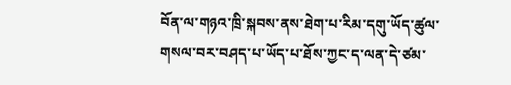བོན་ལ་གཉའ་ཁྲི་སྐབས་ནས་ཐེག་པ་རིམ་དགུ་ཡོད་ཚུལ་གསལ་བར་བཤད་པ་ཡོད་པ་ཐོས་ཀྱང་ད་ལན་དེ་ཙམ་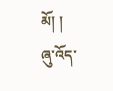མོ། །
ཞུ་འོད་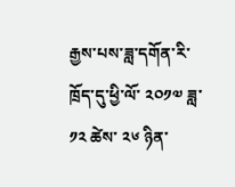རྒྱས་པས་ཟླ་དགོན་རི་ཁྲོད་དུ་ཕྱི་ལོ་ ༢༠༡༧ ཟླ་ ༡༢ ཚེས་ ༢༦ ཉིན་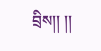བྲིས།། །།